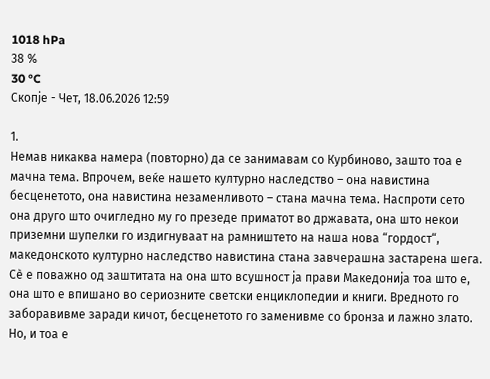1018 hPa
38 %
30 °C
Скопје - Чет, 18.06.2026 12:59

1.
Немав никаква намера (повторно) да се занимавам со Курбиново, зашто тоа е мачна тема. Впрочем, веќе нашето културно наследство – она навистина бесценетото, она навистина незаменливото – стана мачна тема. Наспроти сето она друго што очигледно му го презеде приматот во државата, она што некои приземни шупелки го издигнуваат на рамништето на наша нова “гордост“, македонското културно наследство навистина стана завчерашна застарена шега. Сѐ е поважно од заштитата на она што всушност ја прави Македонија тоа што е, она што е впишано во сериозните светски енциклопедии и книги. Вредното го заборавивме заради кичот, бесценетото го заменивме со бронза и лажно злато.
Но, и тоа е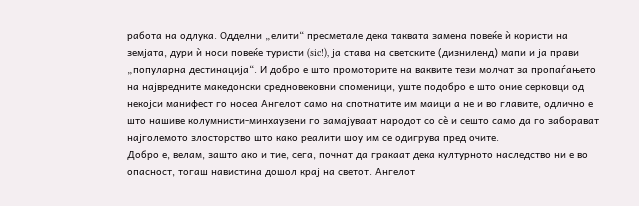работа на одлука. Одделни „елити“ пресметале дека таквата замена повеќе ѝ користи на земјата, дури ѝ носи повеќе туристи (sic!), ја става на светските (дизниленд) мапи и ја прави „популарна дестинација“. И добро е што промоторите на ваквите тези молчат за пропаѓањето на највредните македонски средновековни споменици, уште подобро е што оние серковци од некојси манифест го носеа Ангелот само на спотнатите им маици а не и во главите, одлично е што нашиве колумнисти-минхаузени го замајуваат народот со сѐ и сешто само да го заборават најголемото злосторство што како реалити шоу им се одигрува пред очите.
Добро е, велам, зашто ако и тие, сега, почнат да гракаат дека културното наследство ни е во опасност, тогаш навистина дошол крај на светот. Ангелот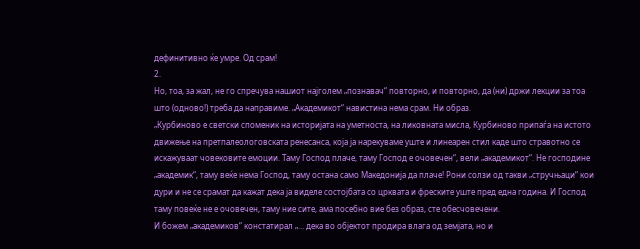дефинитивно ќе умре. Од срам!
2.
Но, тоа, за жал, не го спречува нашиот најголем „познавач“ повторно, и повторно, да (ни) држи лекции за тоа што (одново!) треба да направиме. „Академикот“ навистина нема срам. Ни образ.
„Курбиново е светски споменик на историјата на уметноста, на ликовната мисла, Курбиново припаѓа на истото движење на претпалеологовската ренесанса, која ја нарекуваме уште и линеарен стил каде што стравотно се искажуваат човековите емоции. Таму Господ плаче, таму Господ е очовечен“, вели „академикот“. Не господине „академик“, таму веќе нема Господ, таму остана само Македонија да плаче! Рони солзи од такви „стручњаци“ кои дури и не се срамат да кажат дека ја виделе состојбата со црквата и фреските уште пред една година. И Господ таму повеќе не е очовечен, таму ние сите, ама посебно вие без образ, сте обесчовечени.
И божем „академиков“ констатирал „… дека во објектот продира влага од земјата, но и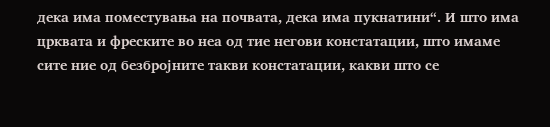дека има поместувања на почвата, дека има пукнатини“. И што има црквата и фреските во неа од тие негови констатации, што имаме сите ние од безбројните такви констатации, какви што се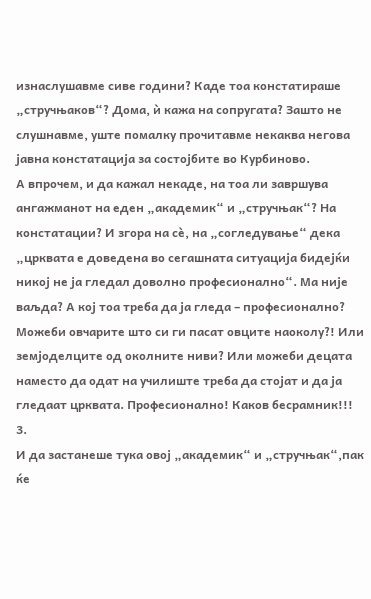изнаслушавме сиве години? Каде тоа констатираше „стручњаков“? Дома, ѝ кажа на сопругата? Зашто не слушнавме, уште помалку прочитавме некаква негова јавна констатација за состојбите во Курбиново.
А впрочем, и да кажал некаде, на тоа ли завршува ангажманот на еден „академик“ и „стручњак“? На констатации? И згора на сѐ, на „согледување“ дека „црквата е доведена во сегашната ситуација бидејќи никој не ја гледал доволно професионално“. Ма није ваљда? А кој тоа треба да ја гледа – професионално? Можеби овчарите што си ги пасат овците наоколу?! Или земјоделците од околните ниви? Или можеби децата наместо да одат на училиште треба да стојат и да ја гледаат црквата. Професионално! Каков бесрамник!!!
3.
И да застанеше тука овој „академик“ и „стручњак“,пак ќе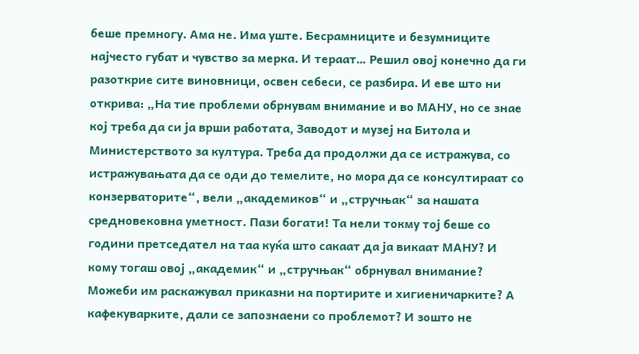беше премногу. Ама не. Има уште. Бесрамниците и безумниците најчесто губат и чувство за мерка. И тераат… Решил овој конечно да ги разоткрие сите виновници, освен себеси, се разбира. И еве што ни открива: „На тие проблеми обрнувам внимание и во МАНУ, но се знае кој треба да си ја врши работата, Заводот и музеј на Битола и Министерството за култура. Треба да продолжи да се истражува, со истражувањата да се оди до темелите, но мора да се консултираат со конзерваторите“, вели „академиков“ и „стручњак“ за нашата средновековна уметност. Пази богати! Та нели токму тој беше со години претседател на таа куќа што сакаат да ја викаат МАНУ? И кому тогаш овој „академик“ и „стручњак“ обрнувал внимание? Можеби им раскажувал приказни на портирите и хигиеничарките? А кафекуварките, дали се запознаени со проблемот? И зошто не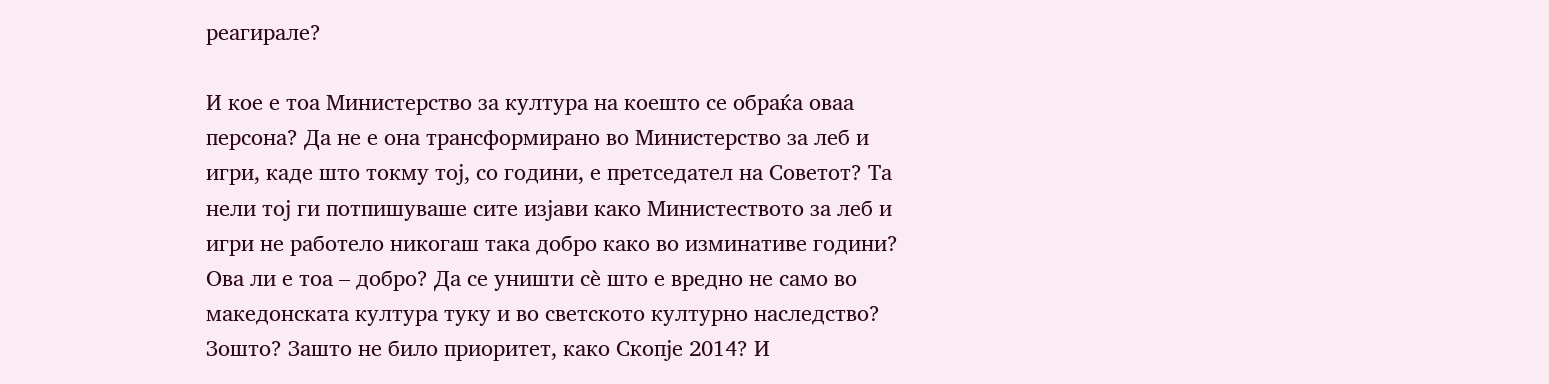реагирале?

И кое е тоа Министерство за култура на коешто се обраќа оваа персона? Да не е она трансформирано во Министерство за леб и игри, каде што токму тој, со години, е претседател на Советот? Та нели тој ги потпишуваше сите изјави како Министеството за леб и игри не работело никогаш така добро како во изминативе години? Ова ли е тоа – добро? Да се уништи сѐ што е вредно не само во македонската култура туку и во светското културно наследство? Зошто? Зашто не било приоритет, како Скопје 2014? И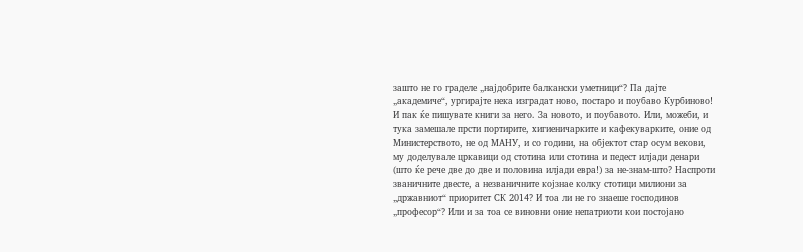зашто не го граделе „најдобрите балкански уметници“? Па дајте „академиче“, ургирајте нека изградат ново, постаро и поубаво Курбиново! И пак ќе пишувате книги за него. За новото, и поубавото. Или, можеби, и тука замешале прсти портирите, хигиеничарките и кафекуварките, оние од Министерството, не од МАНУ, и со години, на објектот стар осум векови, му доделувале цркавици од стотина или стотина и педест илјади денари (што ќе рече две до две и половина илјади евра!) за не-знам-што? Наспроти званичните двесте, а незваничните којзнае колку стотици милиони за „државниот“ приоритет СК 2014? И тоа ли не го знаеше господинов „професор“? Или и за тоа се виновни оние непатриоти кои постојано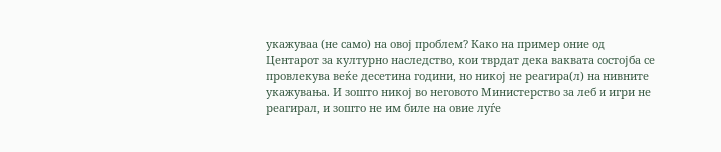укажуваа (не само) на овој проблем? Како на пример оние од Центарот за културно наследство, кои тврдат дека ваквата состојба се провлекува веќе десетина години, но никој не реагира(л) на нивните укажувања. И зошто никој во неговото Министерство за леб и игри не реагирал, и зошто не им биле на овие луѓе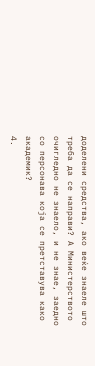доделени средства, ако веќе знаеле што треба да се направи? А Министерството очигледно не знаело, и не знае, заедно со персонава која се претставува како академик?
4.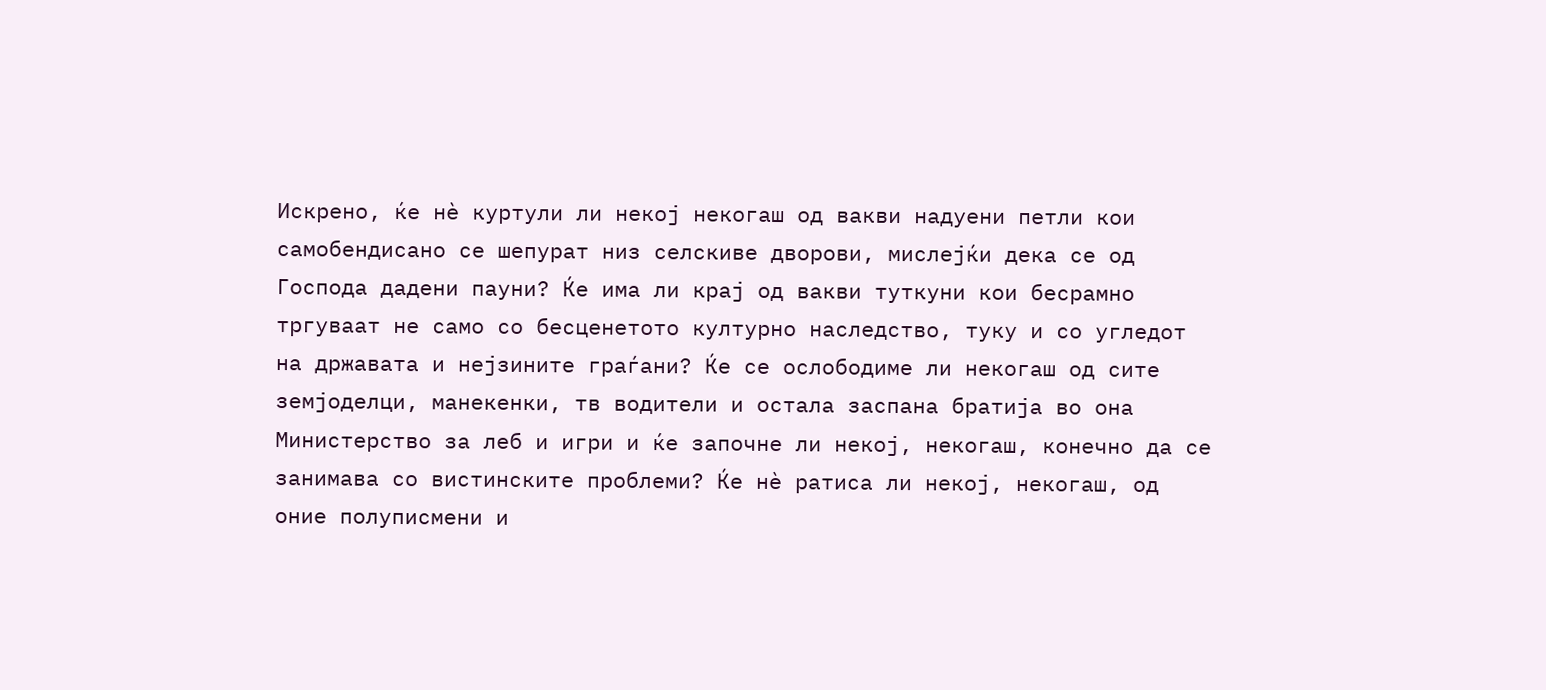Искрено, ќе нѐ куртули ли некој некогаш од вакви надуени петли кои самобендисано се шепурат низ селскиве дворови, мислејќи дека се од Господа дадени пауни? Ќе има ли крај од вакви туткуни кои бесрамно тргуваат не само со бесценетото културно наследство, туку и со угледот на државата и нејзините граѓани? Ќе се ослободиме ли некогаш од сите земјоделци, манекенки, тв водители и остала заспана братија во она Министерство за леб и игри и ќе започне ли некој, некогаш, конечно да се занимава со вистинските проблеми? Ќе нѐ ратиса ли некој, некогаш, од оние полуписмени и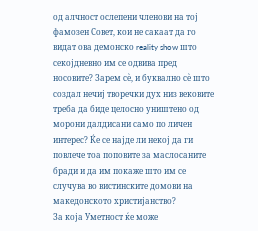од алчност ослепени членови на тој фамозен Совет, кои не сакаат да го видат ова демонско reality show што секојдневно им се одвива пред носовите? Зарем сѐ, и буквално сѐ што создал нечиј творечки дух низ вековите треба да биде целосно уништено од морони далдисани само по личен интерес? Ќе се најде ли некој да ги повлече тоа поповите за маслосаните бради и да им покаже што им се случува во вистинските домови на македонското христијанство?
За која Уметност ќе може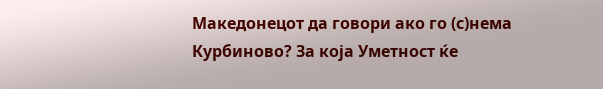Македонецот да говори ако го (с)нема Курбиново? За која Уметност ќе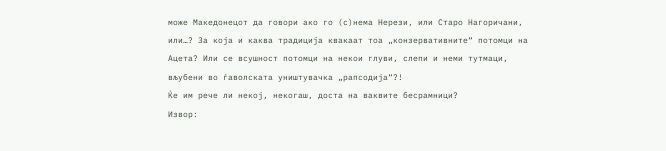може Македонецот да говори ако го (с)нема Нерези, или Старо Нагоричани, или…? За која и каква традиција квакаат тоа „конзервативните“ потомци на Ацета? Или се всушност потомци на некои глуви, слепи и неми тутмаци, вљубени во ѓаволската уништувачка „рапсодија“?!
Ќе им рече ли некој, некогаш, доста на ваквите бесрамници?
Извор: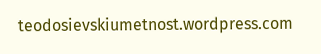teodosievskiumetnost.wordpress.com